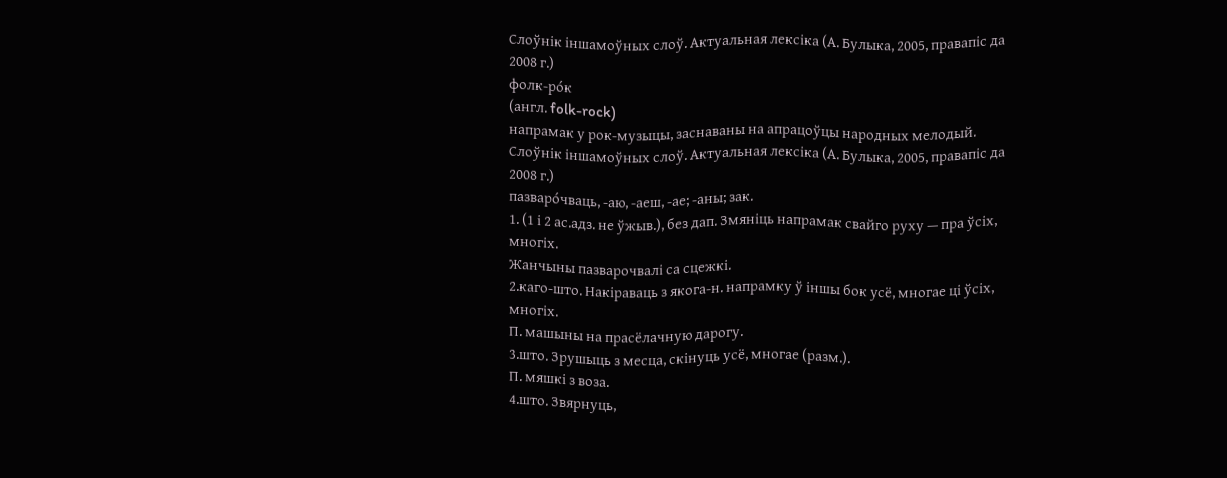Слоўнік іншамоўных слоў. Актуальная лексіка (А. Булыка, 2005, правапіс да 2008 г.)
фолк-ро́к
(англ. folk-rock)
напрамак у рок-музыцы, заснаваны на апрацоўцы народных мелодый.
Слоўнік іншамоўных слоў. Актуальная лексіка (А. Булыка, 2005, правапіс да 2008 г.)
пазваро́чваць, -аю, -аеш, -ае; -аны; зак.
1. (1 і 2 ас.адз. не ўжыв.), без дап. Змяніць напрамак свайго руху — пра ўсіх, многіх.
Жанчыны пазварочвалі са сцежкі.
2.каго-што. Накіраваць з якога-н. напрамку ў іншы бок усё, многае ці ўсіх, многіх.
П. машыны на прасёлачную дарогу.
3.што. Зрушыць з месца, скінуць усё, многае (разм.).
П. мяшкі з воза.
4.што. Звярнуць,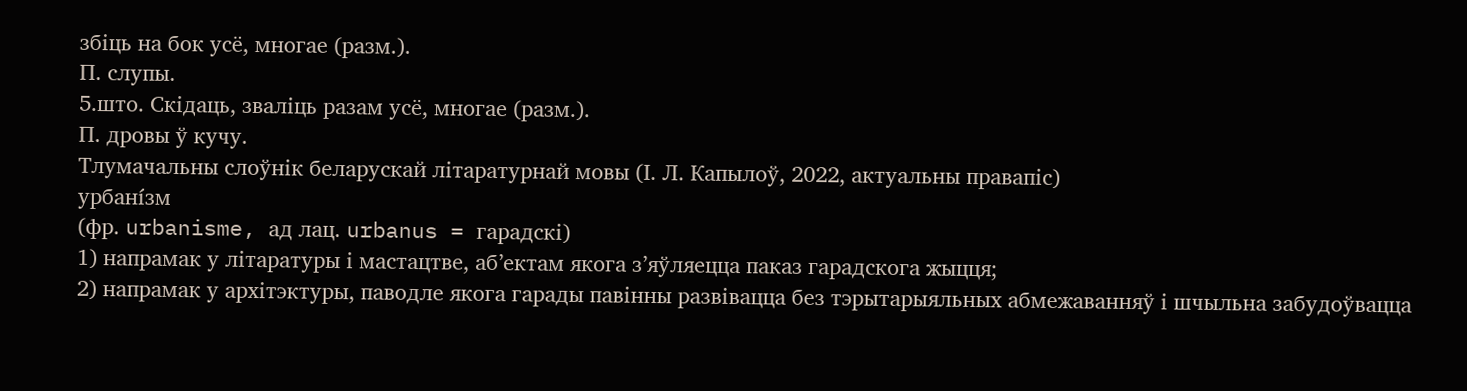збіць на бок усё, многае (разм.).
П. слупы.
5.што. Скідаць, зваліць разам усё, многае (разм.).
П. дровы ў кучу.
Тлумачальны слоўнік беларускай літаратурнай мовы (І. Л. Капылоў, 2022, актуальны правапіс)
урбані́зм
(фр. urbanisme, ад лац. urbanus = гарадскі)
1) напрамак у літаратуры і мастацтве, аб’ектам якога з’яўляецца паказ гарадскога жыцця;
2) напрамак у архітэктуры, паводле якога гарады павінны развівацца без тэрытарыяльных абмежаванняў і шчыльна забудоўвацца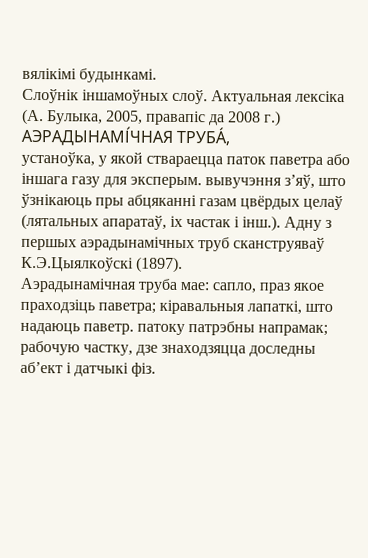вялікімі будынкамі.
Слоўнік іншамоўных слоў. Актуальная лексіка (А. Булыка, 2005, правапіс да 2008 г.)
АЭРАДЫНАМІ́ЧНАЯ ТРУБА́,
устаноўка, у якой ствараецца паток паветра або іншага газу для эксперым. вывучэння з’яў, што ўзнікаюць пры абцяканні газам цвёрдых целаў (лятальных апаратаў, іх частак і інш.). Адну з першых аэрадынамічных труб сканструяваў К.Э.Цыялкоўскі (1897).
Аэрадынамічная труба мае: сапло, праз якое праходзіць паветра; кіравальныя лапаткі, што надаюць паветр. патоку патрэбны напрамак; рабочую частку, дзе знаходзяцца доследны аб’ект і датчыкі фіз.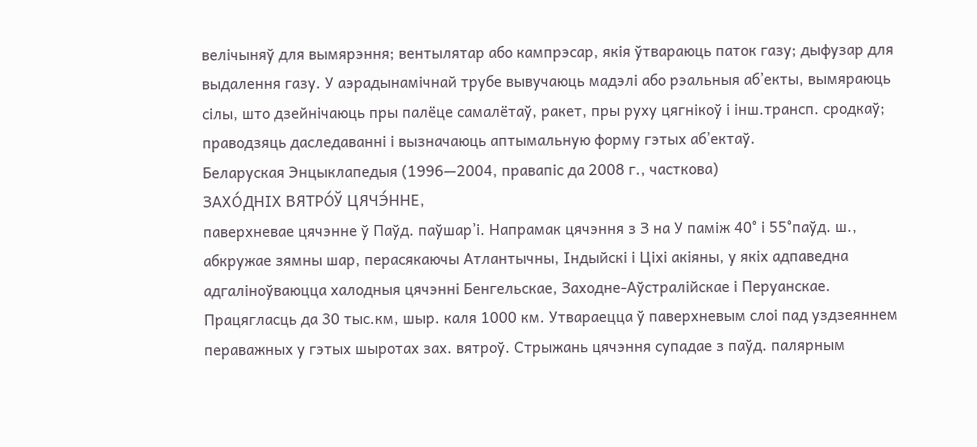велічыняў для вымярэння; вентылятар або кампрэсар, якія ўтвараюць паток газу; дыфузар для выдалення газу. У аэрадынамічнай трубе вывучаюць мадэлі або рэальныя аб’екты, вымяраюць сілы, што дзейнічаюць пры палёце самалётаў, ракет, пры руху цягнікоў і інш.трансп. сродкаў; праводзяць даследаванні і вызначаюць аптымальную форму гэтых аб’ектаў.
Беларуская Энцыклапедыя (1996—2004, правапіс да 2008 г., часткова)
ЗАХО́ДНІХ ВЯТРО́Ў ЦЯЧЭ́ННЕ,
паверхневае цячэнне ў Паўд. паўшар’і. Напрамак цячэння з З на У паміж 40° і 55°паўд. ш., абкружае зямны шар, перасякаючы Атлантычны, Індыйскі і Ціхі акіяны, у якіх адпаведна адгаліноўваюцца халодныя цячэнні Бенгельскае, Заходне-Аўстралійскае і Перуанскае. Працягласць да 30 тыс.км, шыр. каля 1000 км. Утвараецца ў паверхневым слоі пад уздзеяннем пераважных у гэтых шыротах зах. вятроў. Стрыжань цячэння супадае з паўд. палярным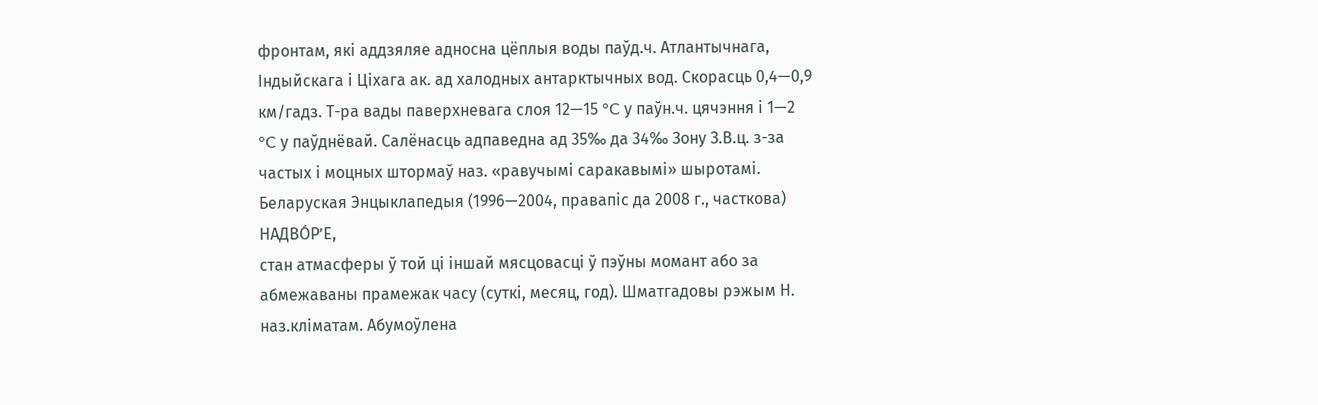фронтам, які аддзяляе адносна цёплыя воды паўд.ч. Атлантычнага, Індыйскага і Ціхага ак. ад халодных антарктычных вод. Скорасць 0,4—0,9 км/гадз. Т-ра вады паверхневага слоя 12—15 °C у паўн.ч. цячэння і 1—2 °C у паўднёвай. Салёнасць адпаведна ад 35‰ да 34‰ Зону З.В.ц. з-за частых і моцных штормаў наз. «равучымі саракавымі» шыротамі.
Беларуская Энцыклапедыя (1996—2004, правапіс да 2008 г., часткова)
НАДВО́Р’Е,
стан атмасферы ў той ці іншай мясцовасці ў пэўны момант або за абмежаваны прамежак часу (суткі, месяц, год). Шматгадовы рэжым Н. наз.кліматам. Абумоўлена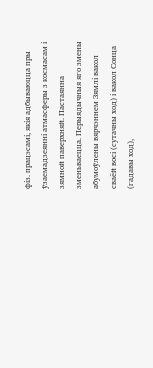фіз. працэсамі, якія адбываюцца пры ўзаемадзеянні атмасферы з космасам і зямной паверхняй. Пастаянна зменьваецца. Перыядычныя яго змены абумоўлены вярчэннем Зямлі вакол сваёй восі (сутачны ход) і вакол Сонца (гадавы ход),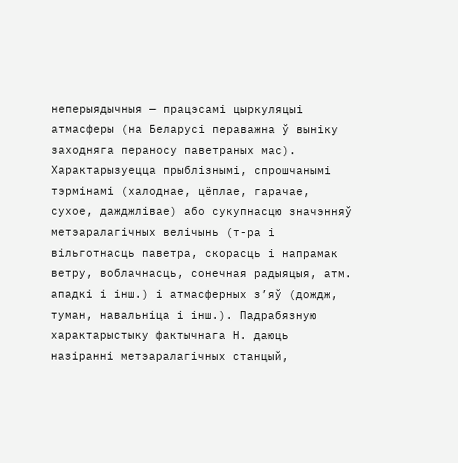неперыядычныя — працэсамі цыркуляцыі атмасферы (на Беларусі пераважна ў выніку заходняга пераносу паветраных мас). Характарызуецца прыблізнымі, спрошчанымі тэрмінамі (халоднае, цёплае, гарачае, сухое, дажджлівае) або сукупнасцю значэнняў метэаралагічных велічынь (т-ра і вільготнасць паветра, скорасць і напрамак ветру, воблачнасць, сонечная радыяцыя, атм. ападкі і інш.) і атмасферных з’яў (дождж, туман, навальніца і інш.). Падрабязную характарыстыку фактычнага Н. даюць назіранні метэаралагічных станцый,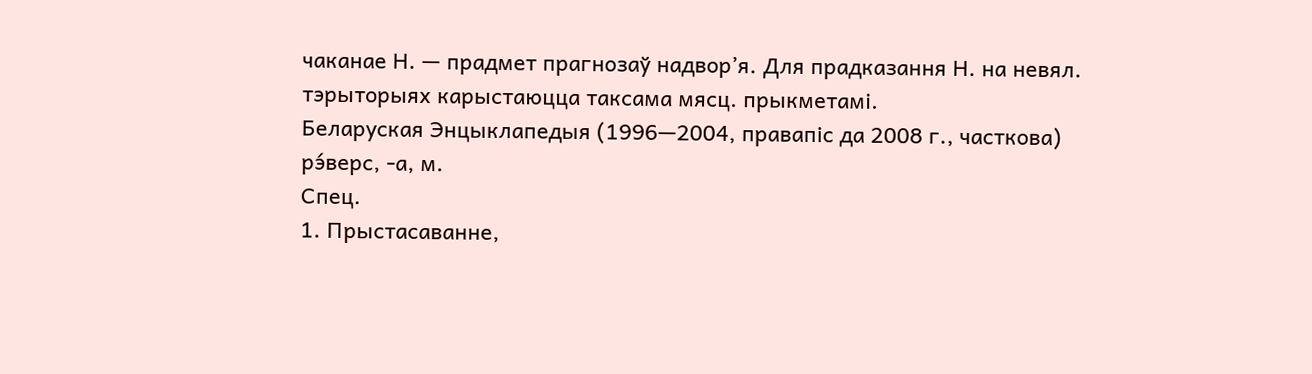чаканае Н. — прадмет прагнозаў надвор’я. Для прадказання Н. на невял. тэрыторыях карыстаюцца таксама мясц. прыкметамі.
Беларуская Энцыклапедыя (1996—2004, правапіс да 2008 г., часткова)
рэ́верс, ‑а, м.
Спец.
1. Прыстасаванне,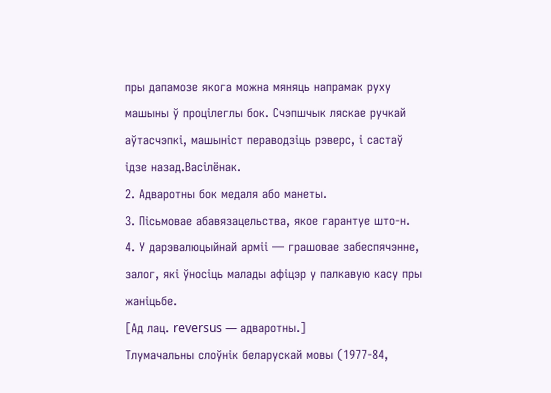пры дапамозе якога можна мяняць напрамак руху машыны ў процілеглы бок. Счэпшчык ляскае ручкай аўтасчэпкі, машыніст пераводзіць рэверс, і састаў ідзе назад.Васілёнак.
2. Адваротны бок медаля або манеты.
3. Пісьмовае абавязацельства, якое гарантуе што‑н.
4. У дарэвалюцыйнай арміі — грашовае забеспячэнне, залог, які ўносіць малады афіцэр у палкавую касу пры жаніцьбе.
[Ад лац. reversus — адваротны.]
Тлумачальны слоўнік беларускай мовы (1977-84,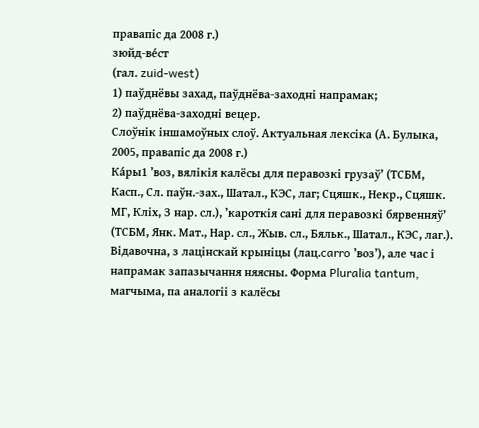правапіс да 2008 г.)
зюйд-ве́ст
(гал. zuid-west)
1) паўднёвы захад, паўднёва-заходні напрамак;
2) паўднёва-заходні вецер.
Слоўнік іншамоўных слоў. Актуальная лексіка (А. Булыка, 2005, правапіс да 2008 г.)
Ка́ры1 ’воз, вялікія калёсы для перавозкі грузаў’ (ТСБМ, Касп., Сл. паўн.-зах., Шатал., КЭС, лаг; Сцяшк., Некр., Сцяшк. МГ, Кліх, З нар. сл.), ’кароткія сані для перавозкі бярвенняў’ (ТСБМ, Янк. Мат., Нар. сл., Жыв. сл., Бяльк., Шатал., КЭС, лаг.). Відавочна, з лацінскай крыніцы (лац.carro ’воз’), але час і напрамак запазычання няясны. Форма Pluralia tantum, магчыма, па аналогіі з калёсы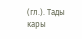(гл.). Тады кары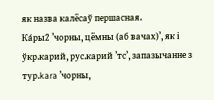як назва калёсаў першасная.
Ка́ры2 ’чорны, цёмны (аб вачах)’, як і ўкр.карий, рус.карий ’тс’, запазычанне з тур.kara ’чорны,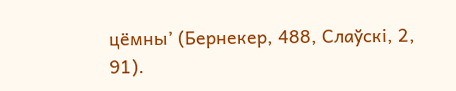цёмны’ (Бернекер, 488, Слаўскі, 2, 91).